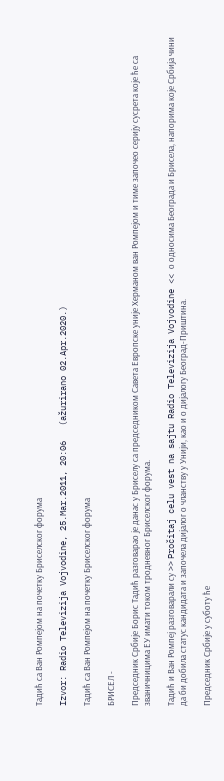Тадић са Ван Ромпејом на почетку Бриселског форума

Izvor: Radio Televizija Vojvodine, 25.Mar.2011, 20:06   (ažurirano 02.Apr.2020.)

Тадић са Ван Ромпејом на почетку Бриселског форума

БРИСЕЛ -

Председник Србије Борис Тадић разговарао је данас у Бриселу са председником Савета Европске уније Херманом ван Ромпејом и тиме започео серију сусрета које ће са званичницима ЕУ имати током тродневног Бриселског форума.

Тадић и Ван Ромпеј разговарали су >> Pročitaj celu vest na sajtu Radio Televizija Vojvodine << о односима Београда и Брисела, напорима које Србија чини да би добила статус кандидата и започела дијалог о чланству у Унији, као и о дијалогу Београд-Приштина.

Председник Србије у суботу ће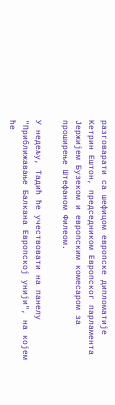разговарати са шефицом европске дипломатије Кетрин Ештон, председником Европског парламента Јержијем Бузеком и европским комесаром за проширење Штефаном Филеом.

У недељу, Тадић ће учествовати на панелу "Приближавање Балкана Европској унији", на којем ће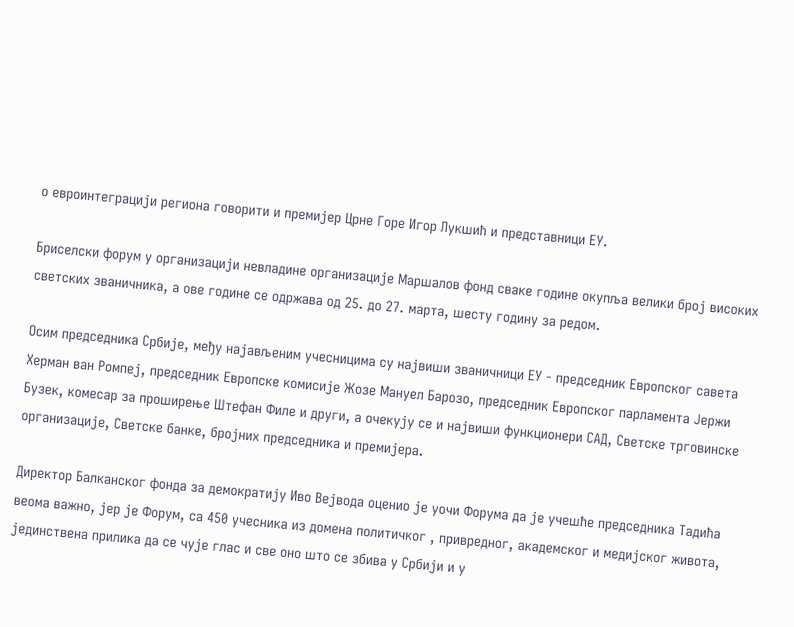о евроинтеграцији региона говорити и премијер Црне Горе Игор Лукшић и представници ЕУ.

Бриселски форум у организацији невладине организације Маршалов фонд сваке године окупља велики број високих светских званичника, а ове године се одржава од 25. до 27. марта, шесту годину за редом.

Осим председника Србије, међу најављеним учесницима су највиши званичници ЕУ - председник Европског савета Херман ван Ромпеј, председник Европске комисије Жозе Мануел Барозо, председник Европског парламента Јержи Бузек, комесар за проширење Штефан Филе и други, а очекују се и највиши функционери САД, Светске трговинске организације, Светске банке, бројних председника и премијера.

Директор Балканског фонда за демократију Иво Вејвода оценио је уочи Форума да је учешће председника Тадића веома важно, јер је Форум, са 450 учесника из домена политичког , привредног, академског и медијског живота, јединствена прилика да се чује глас и све оно што се збива у Србији и у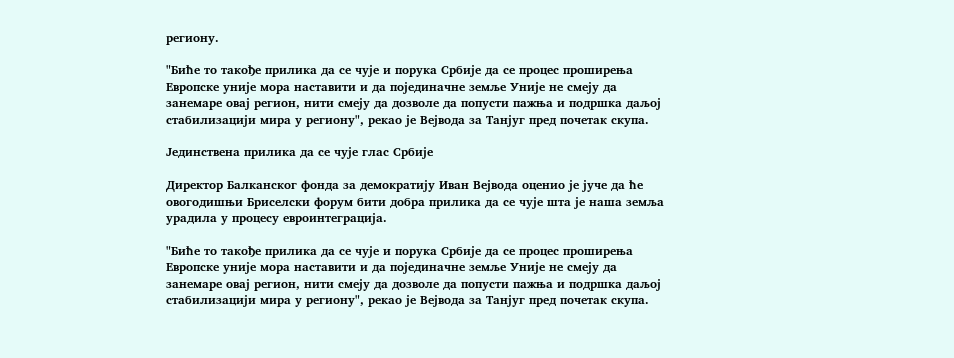региону.

"Биће то такође прилика да се чује и порука Србије да се процес проширења Европске уније мора наставити и да појединачне земље Уније не смеју да занемаре овај регион, нити смеју да дозволе да попусти пажња и подршка даљој стабилизацији мира у региону", рекао је Вејвода за Танјуг пред почетак скупа.

Јединствена прилика да се чује глас Србије

Директор Балканског фонда за демократију Иван Вејвода оценио је јуче да ће овогодишњи Бриселски форум бити добра прилика да се чује шта је наша земља урадила у процесу евроинтеграција.

"Биће то такође прилика да се чује и порука Србије да се процес проширења Европске уније мора наставити и да појединачне земље Уније не смеју да занемаре овај регион, нити смеју да дозволе да попусти пажња и подршка даљој стабилизацији мира у региону", рекао је Вејвода за Танјуг пред почетак скупа.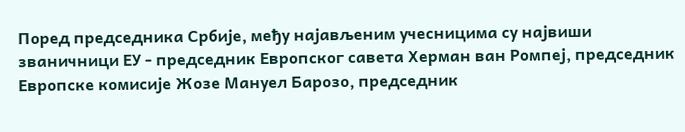Поред председника Србије, међу најављеним учесницима су највиши званичници ЕУ - председник Европског савета Херман ван Ромпеј, председник Европске комисије Жозе Мануел Барозо, председник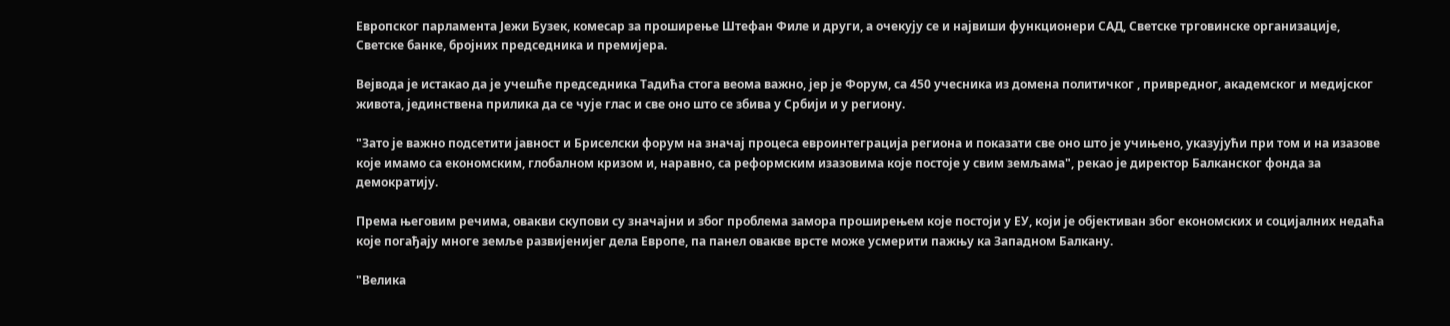Европског парламента Јежи Бузек, комесар за проширење Штефан Филе и други, а очекују се и највиши функционери САД, Светске трговинске организације, Светске банке, бројних председника и премијера.

Вејвода је истакао да је учешће председника Тадића стога веома важно, јер је Форум, са 450 учесника из домена политичког , привредног, академског и медијског живота, јединствена прилика да се чује глас и све оно што се збива у Србији и у региону.

"Зато је важно подсетити јавност и Бриселски форум на значај процеса евроинтеграција региона и показати све оно што је учињено, указујући при том и на изазове које имамо са економским, глобалном кризом и, наравно, са реформским изазовима које постоје у свим земљама", рекао је директор Балканског фонда за демократију.

Према његовим речима, овакви скупови су значајни и због проблема замора проширењем које постоји у ЕУ, који је објективан због економских и социјалних недаћа које погађају многе земље развијенијег дела Европе, па панел овакве врсте може усмерити пажњу ка Западном Балкану.

"Велика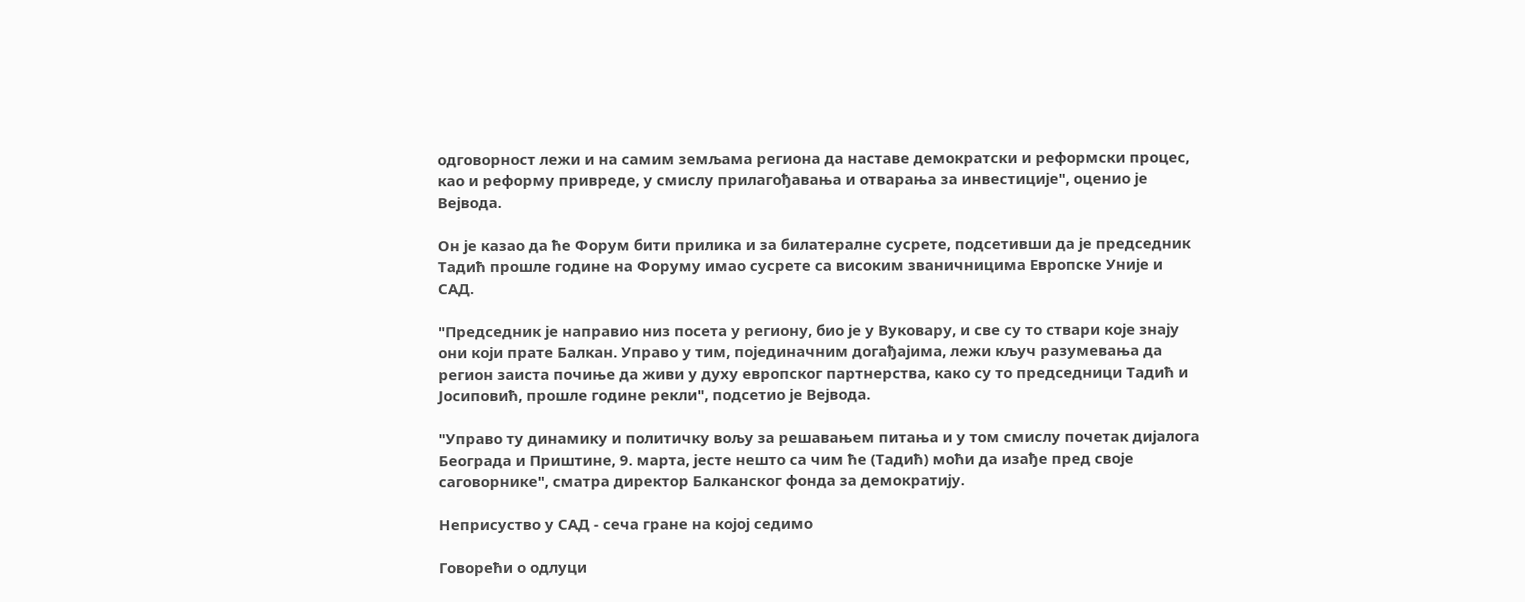одговорност лежи и на самим земљама региона да наставе демократски и реформски процес, као и реформу привреде, у смислу прилагођавања и отварања за инвестиције", оценио је Вејвода.

Он је казао да ће Форум бити прилика и за билатералне сусрете, подсетивши да је председник Тадић прошле године на Форуму имао сусрете са високим званичницима Европске Уније и САД.

"Председник је направио низ посета у региону, био је у Вуковару, и све су то ствари које знају они који прате Балкан. Управо у тим, појединачним догађајима, лежи кључ разумевања да регион заиста почиње да живи у духу европског партнерства, како су то председници Тадић и Јосиповић, прошле године рекли", подсетио је Вејвода.

"Управо ту динамику и политичку вољу за решавањем питања и у том смислу почетак дијалога Београда и Приштине, 9. марта, јесте нешто са чим ће (Тадић) моћи да изађе пред своје саговорнике", сматра директор Балканског фонда за демократију.

Неприсуство у САД - сеча гране на којој седимо

Говорећи о одлуци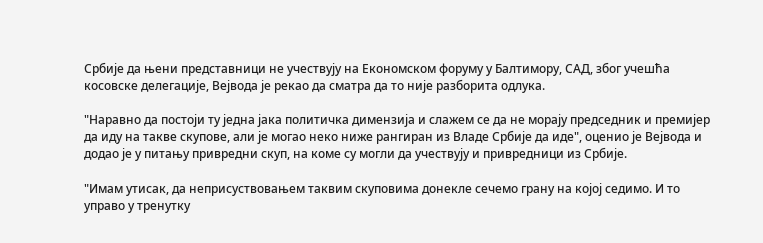Србије да њени представници не учествују на Економском форуму у Балтимору, САД, због учешћа косовске делегације, Вејвода је рекао да сматра да то није разборита одлука.

"Наравно да постоји ту једна јака политичка димензија и слажем се да не морају председник и премијер да иду на такве скупове, али је могао неко ниже рангиран из Владе Србије да иде", оценио је Вејвода и додао је у питању привредни скуп, на коме су могли да учествују и привредници из Србије.

"Имам утисак, да неприсуствовањем таквим скуповима донекле сечемо грану на којој седимо. И то управо у тренутку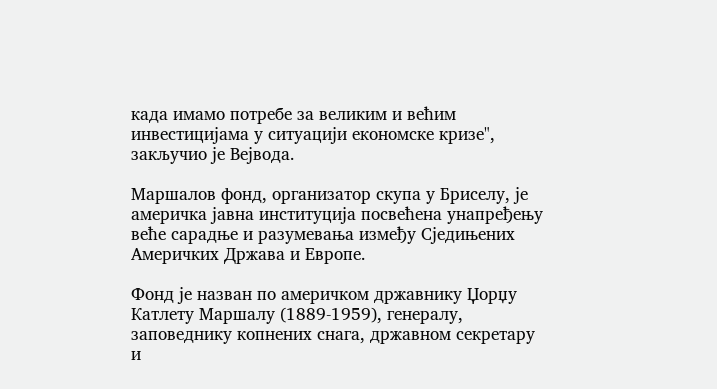када имамо потребе за великим и већим инвестицијама у ситуацији економске кризе", закључио је Вејвода.

Маршалов фонд, организатор скупа у Бриселу, је америчка јавна институција посвећена унапређењу веће сарадње и разумевања између Сједињених Америчких Држава и Европе.

Фонд је назван по америчком државнику Џорџу Катлету Маршалу (1889-1959), генералу, заповеднику копнених снага, државном секретару и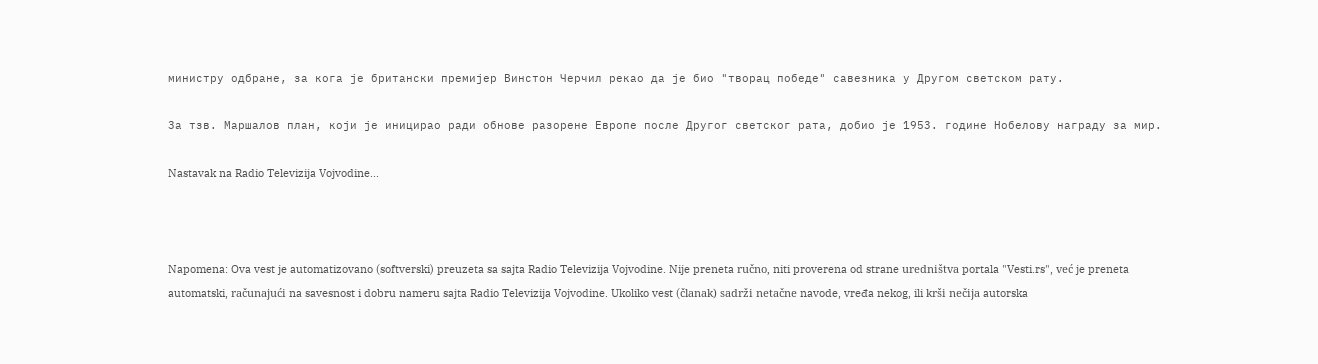министру одбране, за кога је британски премијер Винстон Черчил рекао да је био "творац победе" савезника у Другом светском рату.

За тзв. Маршалов план, који је иницирао ради обнове разорене Европе после Другог светског рата, добио је 1953. године Нобелову награду за мир.

Nastavak na Radio Televizija Vojvodine...



Napomena: Ova vest je automatizovano (softverski) preuzeta sa sajta Radio Televizija Vojvodine. Nije preneta ručno, niti proverena od strane uredništva portala "Vesti.rs", već je preneta automatski, računajući na savesnost i dobru nameru sajta Radio Televizija Vojvodine. Ukoliko vest (članak) sadrži netačne navode, vređa nekog, ili krši nečija autorska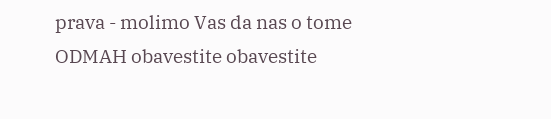prava - molimo Vas da nas o tome ODMAH obavestite obavestite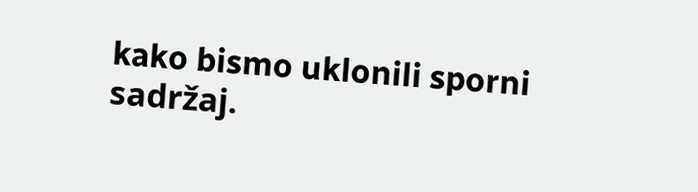kako bismo uklonili sporni sadržaj.